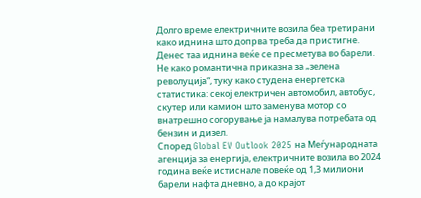Долго време електричните возила беа третирани како иднина што допрва треба да пристигне. Денес таа иднина веќе се пресметува во барели. Не како романтична приказна за „зелена револуција“, туку како студена енергетска статистика: секој електричен автомобил, автобус, скутер или камион што заменува мотор со внатрешно согорување ја намалува потребата од бензин и дизел.
Според Global EV Outlook 2025 на Меѓународната агенција за енергија, електричните возила во 2024 година веќе истиснале повеќе од 1,3 милиони барели нафта дневно, а до крајот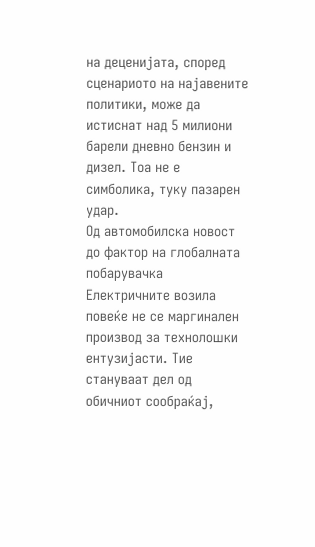на деценијата, според сценариото на најавените политики, може да истиснат над 5 милиони барели дневно бензин и дизел. Тоа не е симболика, туку пазарен удар.
Од автомобилска новост до фактор на глобалната побарувачка
Електричните возила повеќе не се маргинален производ за технолошки ентузијасти. Тие стануваат дел од обичниот сообраќај,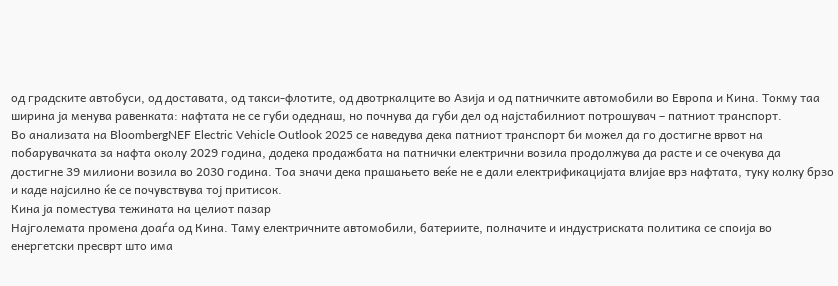од градските автобуси, од доставата, од такси-флотите, од двотркалците во Азија и од патничките автомобили во Европа и Кина. Токму таа ширина ја менува равенката: нафтата не се губи одеднаш, но почнува да губи дел од најстабилниот потрошувач – патниот транспорт.
Во анализата на BloombergNEF Electric Vehicle Outlook 2025 се наведува дека патниот транспорт би можел да го достигне врвот на побарувачката за нафта околу 2029 година, додека продажбата на патнички електрични возила продолжува да расте и се очекува да достигне 39 милиони возила во 2030 година. Тоа значи дека прашањето веќе не е дали електрификацијата влијае врз нафтата, туку колку брзо и каде најсилно ќе се почувствува тој притисок.
Кина ја поместува тежината на целиот пазар
Најголемата промена доаѓа од Кина. Таму електричните автомобили, батериите, полначите и индустриската политика се споија во енергетски пресврт што има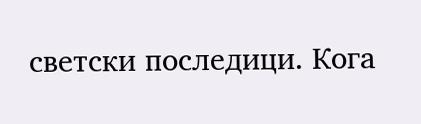светски последици. Кога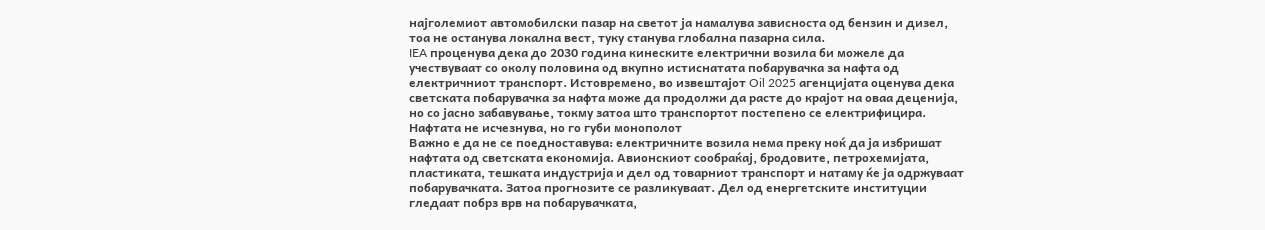најголемиот автомобилски пазар на светот ја намалува зависноста од бензин и дизел, тоа не останува локална вест, туку станува глобална пазарна сила.
IEA проценува дека до 2030 година кинеските електрични возила би можеле да учествуваат со околу половина од вкупно истиснатата побарувачка за нафта од електричниот транспорт. Истовремено, во извештајот Oil 2025 агенцијата оценува дека светската побарувачка за нафта може да продолжи да расте до крајот на оваа деценија, но со јасно забавување, токму затоа што транспортот постепено се електрифицира.
Нафтата не исчезнува, но го губи монополот
Важно е да не се поедноставува: електричните возила нема преку ноќ да ја избришат нафтата од светската економија. Авионскиот сообраќај, бродовите, петрохемијата, пластиката, тешката индустрија и дел од товарниот транспорт и натаму ќе ја одржуваат побарувачката. Затоа прогнозите се разликуваат. Дел од енергетските институции гледаат побрз врв на побарувачката,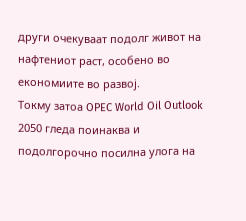други очекуваат подолг живот на нафтениот раст, особено во економиите во развој.
Токму затоа OPEC World Oil Outlook 2050 гледа поинаква и подолгорочно посилна улога на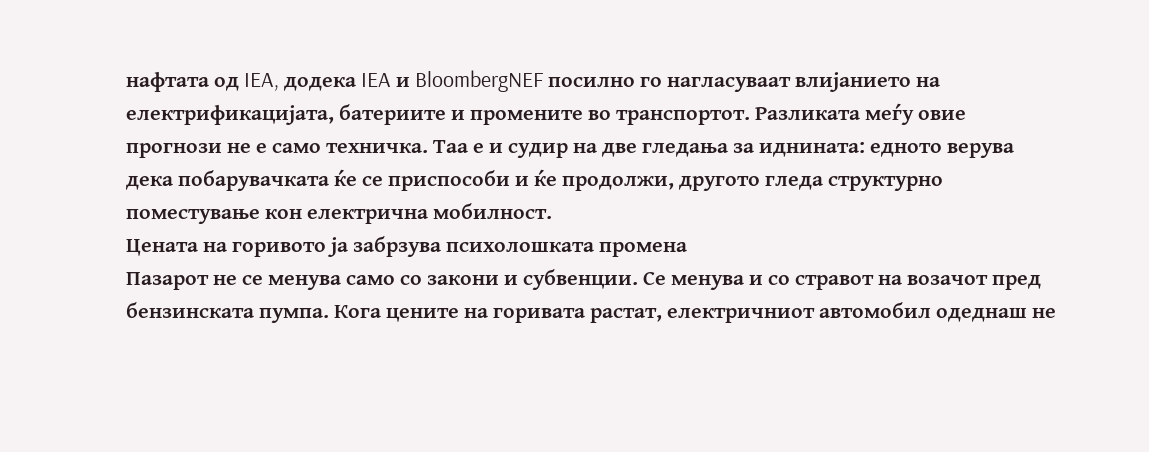нафтата од IEA, додека IEA и BloombergNEF посилно го нагласуваат влијанието на електрификацијата, батериите и промените во транспортот. Разликата меѓу овие прогнози не е само техничка. Таа е и судир на две гледања за иднината: едното верува дека побарувачката ќе се приспособи и ќе продолжи, другото гледа структурно поместување кон електрична мобилност.
Цената на горивото ја забрзува психолошката промена
Пазарот не се менува само со закони и субвенции. Се менува и со стравот на возачот пред бензинската пумпа. Кога цените на горивата растат, електричниот автомобил одеднаш не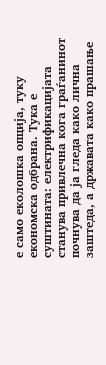е само еколошка опција, туку економска одбрана. Тука е суштината: електрификацијата станува привлечна кога граѓанинот почнува да ја гледа како лична заштеда, а државата како прашање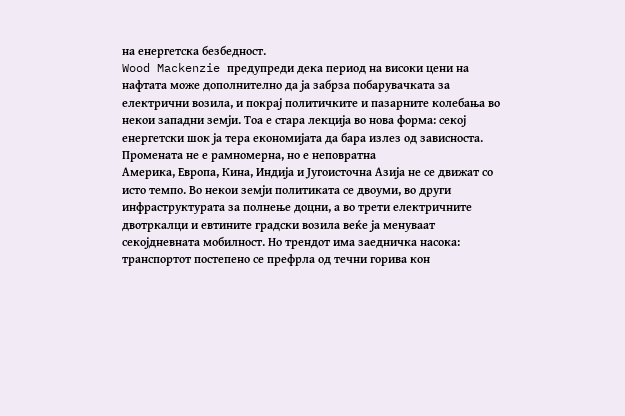на енергетска безбедност.
Wood Mackenzie предупреди дека период на високи цени на нафтата може дополнително да ја забрза побарувачката за електрични возила, и покрај политичките и пазарните колебања во некои западни земји. Тоа е стара лекција во нова форма: секој енергетски шок ја тера економијата да бара излез од зависноста.
Промената не е рамномерна, но е неповратна
Америка, Европа, Кина, Индија и Југоисточна Азија не се движат со исто темпо. Во некои земји политиката се двоуми, во други инфраструктурата за полнење доцни, а во трети електричните двотркалци и евтините градски возила веќе ја менуваат секојдневната мобилност. Но трендот има заедничка насока: транспортот постепено се префрла од течни горива кон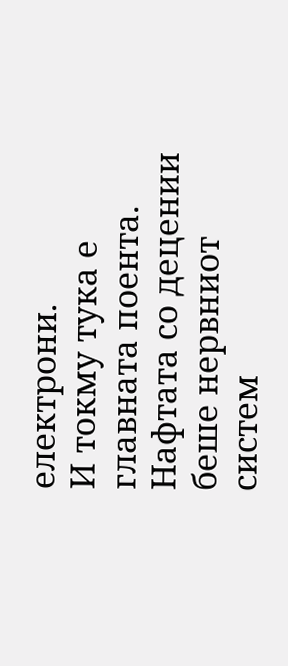електрони.
И токму тука е главната поента. Нафтата со децении беше нервниот систем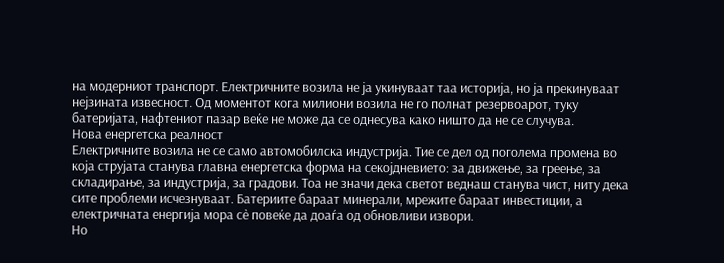на модерниот транспорт. Електричните возила не ја укинуваат таа историја, но ја прекинуваат нејзината извесност. Од моментот кога милиони возила не го полнат резервоарот, туку батеријата, нафтениот пазар веќе не може да се однесува како ништо да не се случува.
Нова енергетска реалност
Електричните возила не се само автомобилска индустрија. Тие се дел од поголема промена во која струјата станува главна енергетска форма на секојдневието: за движење, за греење, за складирање, за индустрија, за градови. Тоа не значи дека светот веднаш станува чист, ниту дека сите проблеми исчезнуваат. Батериите бараат минерали, мрежите бараат инвестиции, а електричната енергија мора сѐ повеќе да доаѓа од обновливи извори.
Но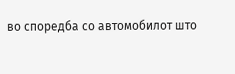во споредба со автомобилот што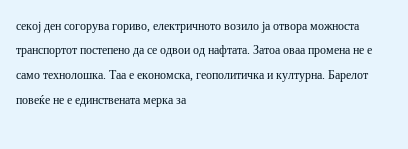секој ден согорува гориво, електричното возило ја отвора можноста транспортот постепено да се одвои од нафтата. Затоа оваа промена не е само технолошка. Таа е економска, геополитичка и културна. Барелот повеќе не е единствената мерка за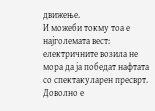движење.
И можеби токму тоа е најголемата вест: електричните возила не мора да ја победат нафтата со спектакуларен пресврт. Доволно е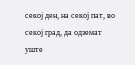секој ден, на секој пат, во секој град, да одземат уште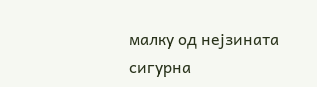малку од нејзината сигурна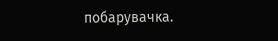побарувачка.